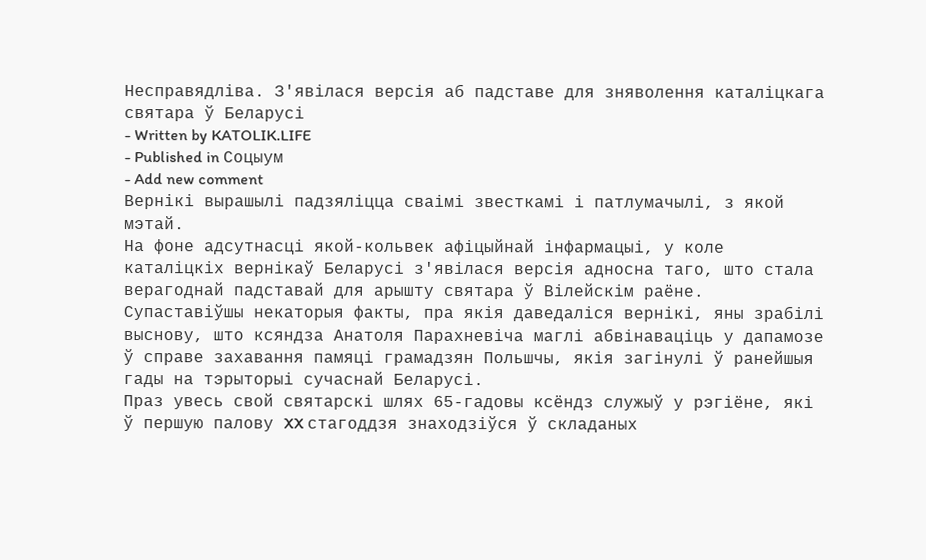Несправядліва. З'явілася версія аб падставе для зняволення каталіцкага святара ў Беларусі
- Written by KATOLIK.LIFE
- Published in Соцыум
- Add new comment
Вернікі вырашылі падзяліцца сваімі звесткамі і патлумачылі, з якой мэтай.
На фоне адсутнасці якой-кольвек афіцыйнай інфармацыі, у коле каталіцкіх вернікаў Беларусі з'явілася версія адносна таго, што стала верагоднай падставай для арышту святара ў Вілейскім раёне. Супаставіўшы некаторыя факты, пра якія даведаліся вернікі, яны зрабілі выснову, што ксяндза Анатоля Парахневіча маглі абвінаваціць у дапамозе ў справе захавання памяці грамадзян Польшчы, якія загінулі ў ранейшыя гады на тэрыторыі сучаснай Беларусі.
Праз увесь свой святарскі шлях 65-гадовы ксёндз служыў у рэгіёне, які ў першую палову XX стагоддзя знаходзіўся ў складаных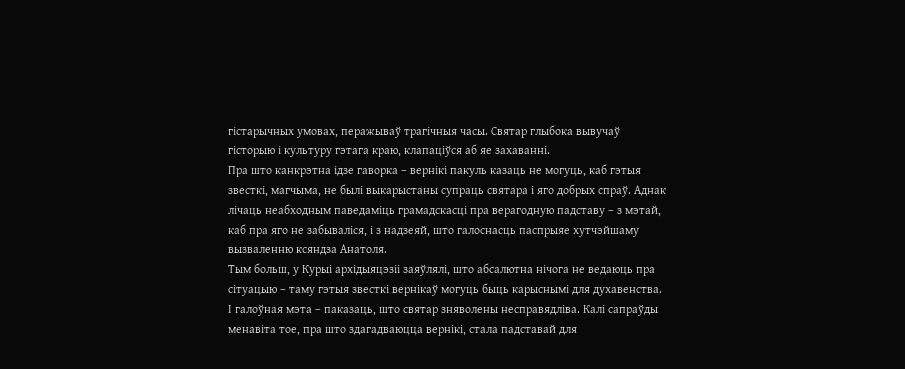гістарычных умовах, перажываў трагічныя часы. Святар глыбока вывучаў гісторыю і культуру гэтага краю, клапаціўся аб яе захаванні.
Пра што канкрэтна ідзе гаворка – вернікі пакуль казаць не могуць, каб гэтыя звесткі, магчыма, не былі выкарыстаны супраць святара і яго добрых спраў. Аднак лічаць неабходным паведаміць грамадскасці пра верагодную падставу – з мэтай, каб пра яго не забываліся, і з надзеяй, што галоснасць паспрыяе хутчэйшаму вызваленню ксяндза Анатоля.
Тым больш, у Курыі архідыяцэзіі заяўлялі, што абсалютна нічога не ведаюць пра сітуацыю – таму гэтыя звесткі вернікаў могуць быць карыснымі для духавенства.
І галоўная мэта – паказаць, што святар зняволены несправядліва. Калі сапраўды менавіта тое, пра што здагадваюцца вернікі, стала падставай для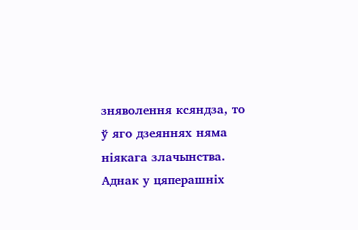зняволення ксяндза, то ў яго дзеяннях няма ніякага злачынства. Аднак у цяперашніх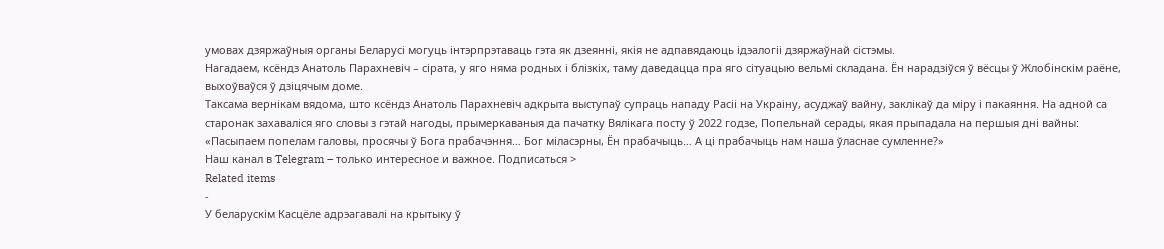умовах дзяржаўныя органы Беларусі могуць інтэрпрэтаваць гэта як дзеянні, якія не адпавядаюць ідэалогіі дзяржаўнай сістэмы.
Нагадаем, ксёндз Анатоль Парахневіч – сірата, у яго няма родных і блізкіх, таму даведацца пра яго сітуацыю вельмі складана. Ён нарадзіўся ў вёсцы ў Жлобінскім раёне, выхоўваўся ў дзіцячым доме.
Таксама вернікам вядома, што ксёндз Анатоль Парахневіч адкрыта выступаў супраць нападу Расіі на Украіну, асуджаў вайну, заклікаў да міру і пакаяння. На адной са старонак захаваліся яго словы з гэтай нагоды, прымеркаваныя да пачатку Вялікага посту ў 2022 годзе, Попельнай серады, якая прыпадала на першыя дні вайны:
«Пасыпаем попелам галовы, просячы ў Бога прабачэння… Бог міласэрны, Ён прабачыць… А ці прабачыць нам наша ўласнае сумленне?»
Наш канал в Telegram – только интересное и важное. Подписаться >
Related items
-
У беларускім Касцёле адрэагавалі на крытыку ў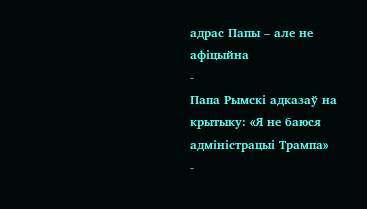адрас Папы – але не афіцыйна
-
Папа Рымскі адказаў на крытыку: «Я не баюся адміністрацыі Трампа»
-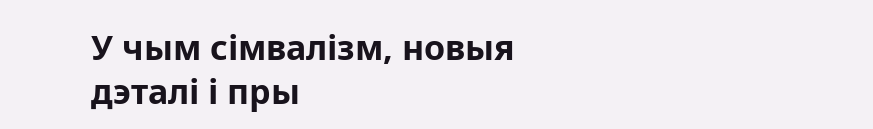У чым сімвалізм, новыя дэталі і пры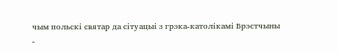чым польскі святар да сітуацыі з грэка-католікамі Брэстчыны
-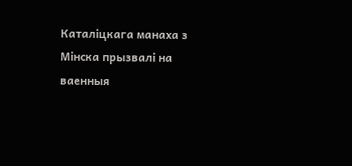Каталіцкага манаха з Мінска прызвалі на ваенныя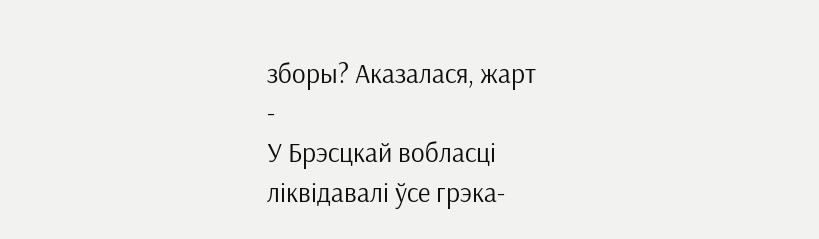зборы? Аказалася, жарт
-
У Брэсцкай вобласці ліквідавалі ўсе грэка-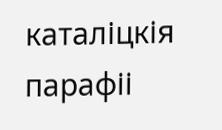каталіцкія парафіі